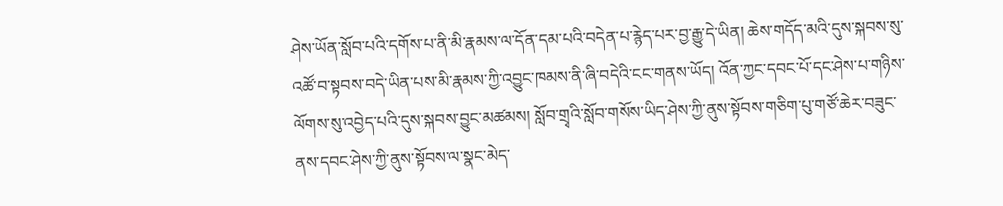ཤེས་ཡོན་སློབ་པའི་དགོས་པ་ནི་མི་རྣམས་ལ་དོན་དམ་པའི་བདེན་པ་རྙེད་པར་བྱ་རྒྱུ་དེ་ཡིན། ཆེས་གདོད་མའི་དུས་སྐབས་སུ་འཚོ་བ་སྟབས་བདེ་ཡིན་པས་མི་རྣམས་ཀྱི་འབྱུང་ཁམས་ནི་ཞི་བདེའི་ངང་གནས་ཡོད། འོན་ཀྱང་དབང་པོ་དང་ཤེས་པ་གཉིས་ལོགས་སུ་འབྱེད་པའི་དུས་སྐབས་བྱུང་མཚམས། སློབ་གྲྭའི་སློབ་གསོས་ཡིད་ཤེས་ཀྱི་ནུས་སྟོབས་གཅིག་པུ་གཙོ་ཆེར་བཟུང་ནས་དབང་ཤེས་ཀྱི་ནུས་སྟོབས་ལ་སྣང་མེད་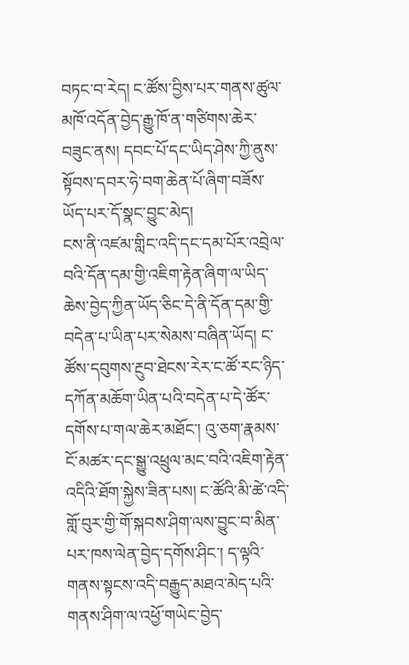བཏང་བ་རེད། ང་ཚོས་བྱིས་པར་གནས་ཚུལ་མཁོ་འདོན་བྱེད་རྒྱུ་ཁོ་ན་གཙིགས་ཆེར་བཟུང་ནས། དབང་པོ་དང་ཡིད་ཤེས་ཀྱི་ནུས་སྟོབས་དབར་ཧེ་བག་ཆེན་པོ་ཞིག་བཟོས་ཡོད་པར་དོ་སྣང་བྱུང་མེད།
ངས་ནི་འཛམ་གླིང་འདི་དང་དམ་པོར་འབྲེལ་བའི་དོན་དམ་གྱི་འཇིག་རྟེན་ཞིག་ལ་ཡིད་ཆེས་བྱེད་ཀྱིན་ཡོད་ཅིང་དེ་ནི་དོན་དམ་གྱི་བདེན་པ་ཡིན་པར་སེམས་བཞིན་ཡོད། ང་ཚོས་དབུགས་རྔུབ་ཐེངས་རེར་ང་ཚོ་རང་ཉིད་དཀོན་མཆོག་ཡིན་པའི་བདེན་པ་དེ་ཚོར་དགོས་པ་གལ་ཆེར་མཐོང་། འུ་ཅག་རྣམས་ངོ་མཚར་དང་སྒྱུ་འཕྲུལ་མང་བའི་འཇིག་རྟེན་འདིའི་ཐོག་སྐྱེས་ཟིན་པས། ང་ཚོའི་མི་ཚེ་འདི་གློ་བུར་གྱི་གོ་སྐབས་ཤིག་ལས་བྱུང་བ་མིན་པར་ཁས་ལེན་བྱེད་དགོས་ཤིང་། ད་ལྟའི་གནས་སྟངས་འདི་བརྒྱུད་མཐའ་མེད་པའི་གནས་ཤིག་ལ་འཕྱོ་གཡེང་བྱེད་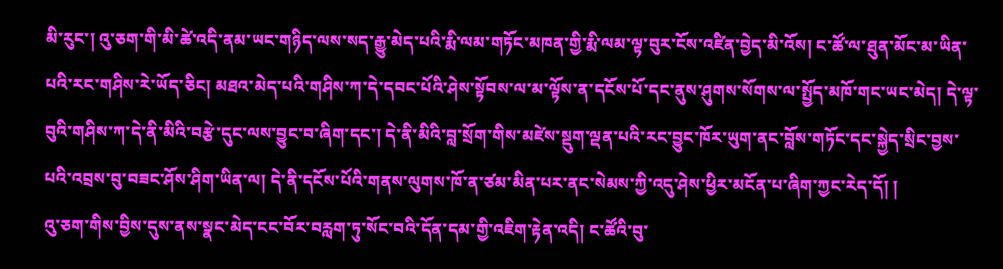མི་རུང་། འུ་ཅག་གི་མི་ཚེ་འདི་ནམ་ཡང་གཉིད་ལས་སད་རྒྱུ་མེད་པའི་རྨི་ལམ་གཏོང་མཁན་གྱི་རྨི་ལམ་ལྟ་བུར་ངོས་འཛིན་བྱེད་མི་འོས། ང་ཚོ་ལ་ཐུན་མོང་མ་ཡིན་པའི་རང་གཤིས་རེ་ཡོད་ཅིང། མཐའ་མེད་པའི་གཤིས་ཀ་དེ་དབང་པོའི་ཤེས་སྟོབས་ལ་མ་ལྟོས་ན་དངོས་པོ་དང་ནུས་ཤུགས་སོགས་ལ་སྤྱོད་མཁོ་གང་ཡང་མེད། དེ་ལྟ་བུའི་གཤིས་ཀ་དེ་ནི་མིའི་བརྩེ་དུང་ལས་བྱུང་བ་ཞིག་དང་། དེ་ནི་མིའི་བླ་སྲོག་གིས་མཛེས་སྡུག་ལྡན་པའི་རང་བྱུང་ཁོར་ཡུག་ནང་བློས་གཏོང་དང་སྐྱེད་སྲིང་བྱས་པའི་འབྲས་བུ་བཟང་ཤོས་ཤིག་ཡིན་ལ། དེ་ནི་དངོས་པོའི་གནས་ལུགས་ཁོ་ན་ཙམ་མིན་པར་ནང་སེམས་ཀྱི་འདུ་ཤེས་ཕྱིར་མངོན་པ་ཞིག་ཀྱང་རེད་དོ། །
འུ་ཅག་གིས་བྱིས་དུས་ནས་སྣང་མེད་ངང་བོར་བརླག་ཏུ་སོང་བའི་དོན་དམ་གྱི་འཇིག་རྟེན་འདི། ང་ཚོའི་བུ་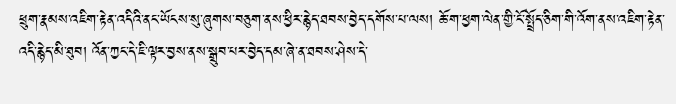ཕྲུག་རྣམས་འཇིག་རྟེན་འདིའི་ནང་ཡོངས་སུ་ཞུགས་བཅུག་ནས་ཕྱིར་རྙེད་ཐབས་བྱེད་དགོས་པ་ལས། ཆོ་ག་ཕྱག་ལེན་གྱི་ངོ་སྤྲོད་ཅིག་གི་འོག་ནས་འཇིག་རྟེན་འདི་རྙེད་མི་ཐུབ། འོན་ཀྱང་དེ་ཇི་ལྟར་བྱས་ནས་སྒྲུབ་པར་བྱེད་དམ་ཞེ་ན་ཐབས་ཤེས་དེ་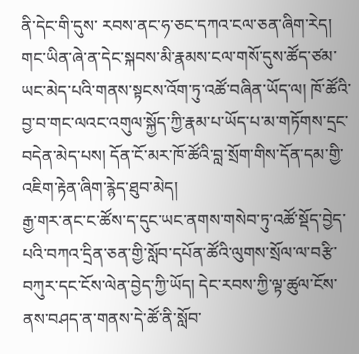ནི་དེང་གི་དུས་ རབས་ནང་ཧ་ཅང་དཀའ་ངལ་ཅན་ཞིག་རེད། གང་ཡིན་ཞེ་ན་དེང་སྐབས་མི་རྣམས་ངལ་གསོ་དུས་ཚོད་ཙམ་ཡང་མེད་པའི་གནས་སྟངས་འོག་ཏུ་འཚོ་བཞིན་ཡོད་ལ། ཁོ་ཚོའི་བྱ་བ་གང་ལའང་འགུལ་སྐྱོད་ཀྱི་རྣམ་པ་ཡོད་པ་མ་གཏོགས་དྲང་བདེན་མེད་པས། དོན་ངོ་མར་ཁོ་ཚོའི་བླ་སྲོག་གིས་དོན་དམ་གྱི་འཇིག་རྟེན་ཞིག་རྙེད་ཐུབ་མེད།
རྒྱ་གར་ནང་ང་ཚོས་ད་དུང་ཡང་ནགས་གསེབ་ཏུ་འཚོ་སྡོད་བྱེད་པའི་བཀའ་དྲིན་ཅན་གྱི་སློབ་དཔོན་ཚོའི་ལུགས་སྲོལ་ལ་བརྩི་བཀུར་དང་ངོས་ལེན་བྱེད་ཀྱི་ཡོད། དེང་རབས་ཀྱི་ལྟ་ཚུལ་ངོས་ནས་བཤད་ན་གནས་དེ་ཚོ་ནི་སློབ་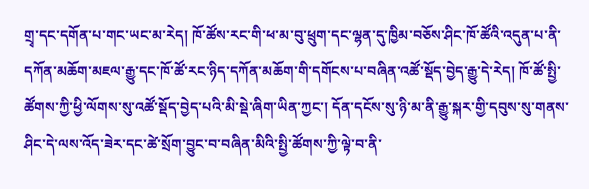གྲྭ་དང་དགོན་པ་གང་ཡང་མ་རེད། ཁོ་ཚོས་རང་གི་ཕ་མ་བུ་ཕྲུག་དང་ལྷན་དུ་ཁྱིམ་བཅོས་ཤིང་ཁོ་ཚོའི་འདུན་པ་ནི་དཀོན་མཆོག་མཇལ་རྒྱུ་དང་ཁོ་ཚོ་རང་ཉིད་དཀོན་མཆོག་གི་དགོངས་པ་བཞིན་འཚོ་སྡོད་བྱེད་རྒྱུ་དེ་རེད། ཁོ་ཚོ་སྤྱི་ཚོགས་ཀྱི་ཕྱི་ལོགས་སུ་འཚོ་སྡོད་བྱེད་པའི་མི་སྡེ་ཞིག་ཡིན་ཀྱང་། དོན་དངོས་སུ་ཉི་མ་ནི་རྒྱུ་སྐར་གྱི་དབུས་སུ་གནས་ཤིང་དེ་ལས་འོད་ཟེར་དང་ཚེ་སྲོག་བྱུང་བ་བཞིན་མིའི་སྤྱི་ཚོགས་ཀྱི་ལྟེ་བ་ནི་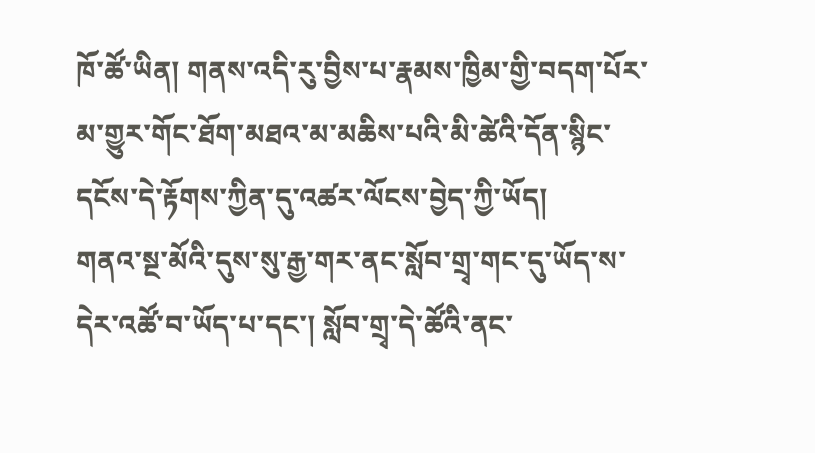ཁོ་ཚོ་ཡིན། གནས་འདི་རུ་བྱིས་པ་རྣམས་ཁྱིམ་གྱི་བདག་པོར་མ་གྱུར་གོང་ཐོག་མཐའ་མ་མཆིས་པའི་མི་ཚེའི་དོན་སྙིང་དངོས་དེ་རྟོགས་ཀྱིན་དུ་འཚར་ལོངས་བྱེད་ཀྱི་ཡོད།
གནའ་སྔ་མོའི་དུས་སུ་རྒྱ་གར་ནང་སློབ་གྲྭ་གང་དུ་ཡོད་ས་དེར་འཚོ་བ་ཡོད་པ་དང་། སློབ་གྲྭ་དེ་ཚོའི་ནང་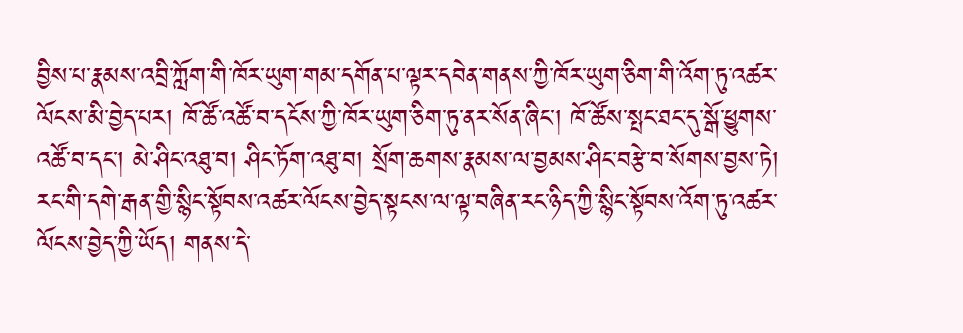བྱིས་པ་རྣམས་འབྲི་ཀློག་གི་ཁོར་ཡུག་གམ་དགོན་པ་ལྟར་དབེན་གནས་ཀྱི་ཁོར་ཡུག་ཅིག་གི་འོག་ཏུ་འཚར་ལོངས་མི་བྱེད་པར། ཁོ་ཚོ་འཚོ་བ་དངོས་ཀྱི་ཁོར་ཡུག་ཅིག་ཏུ་ནར་སོན་ཞིང་། ཁོ་ཚོས་སྤང་ཐང་དུ་སྒོ་ཕྱུགས་འཚོ་བ་དང་། མེ་ཤིང་འཐུ་བ། ཤིང་ཏོག་འཐུ་བ། སྲོག་ཆགས་རྣམས་ལ་བྱམས་ཤིང་བརྩེ་བ་སོགས་བྱས་ཏེ། རང་གི་དགེ་རྒན་གྱི་སྙིང་སྟོབས་འཚར་ལོངས་བྱེད་སྟངས་ལ་ལྟ་བཞིན་རང་ཉིད་ཀྱི་སྙིང་སྟོབས་འོག་ཏུ་འཚར་ལོངས་བྱེད་ཀྱི་ཡོད། གནས་དེ་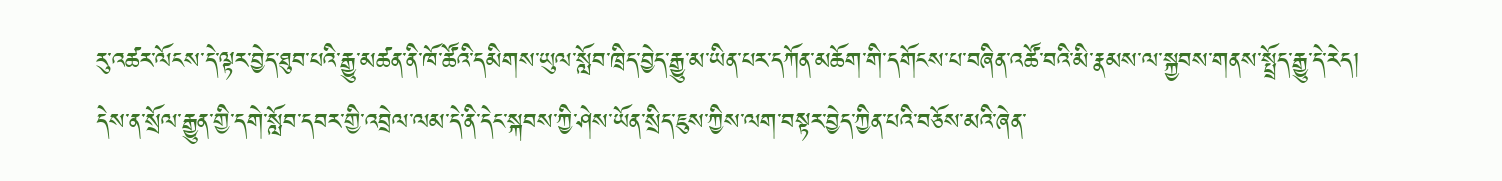རུ་འཚར་ལོངས་དེ་ལྟར་བྱེད་ཐུབ་པའི་རྒྱུ་མཚན་ནི་ཁོ་ཚོའི་དམིགས་ཡུལ་སློབ་ཁྲིད་བྱེད་རྒྱུ་མ་ཡིན་པར་དཀོན་མཆོག་གི་དགོངས་པ་བཞིན་འཚོ་བའི་མི་རྣམས་ལ་སྐྱབས་གནས་སྤྲོད་རྒྱུ་དེ་རེད།
དེས་ན་སྲོལ་རྒྱུན་གྱི་དགེ་སློབ་དབར་གྱི་འབྲེལ་ལམ་དེ་ནི་དེང་སྐབས་ཀྱི་ཤེས་ཡོན་སྲིད་ཇུས་ཀྱིས་ལག་བསྟར་བྱེད་ཀྱིན་པའི་བཅོས་མའི་ཞེན་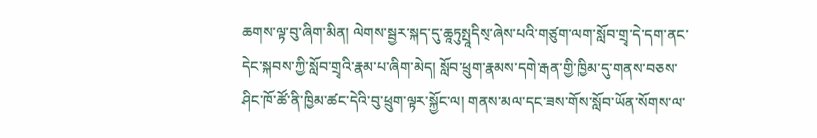ཆགས་ལྟ་བུ་ཞིག་མིན། ལེགས་སྦྱར་སྐད་དུ་ཆཱཏུསྤཱདིས྄་ཞེས་པའི་གཙུག་ལག་སློབ་གྲྭ་དེ་དག་ནང་དེང་སྐབས་ཀྱི་སློབ་གྲྭའི་རྣམ་པ་ཞིག་མེད། སློབ་ཕྲུག་རྣམས་དགེ་རྒན་གྱི་ཁྱིམ་དུ་གནས་བཅས་ཤིང་ཁོ་ཚོ་ནི་ཁྱིམ་ཚང་དེའི་བུ་ཕྲུག་ལྟར་སྐྱོང་ལ། གནས་མལ་དང་ཟས་གོས་སློབ་ཡོན་སོགས་ལ་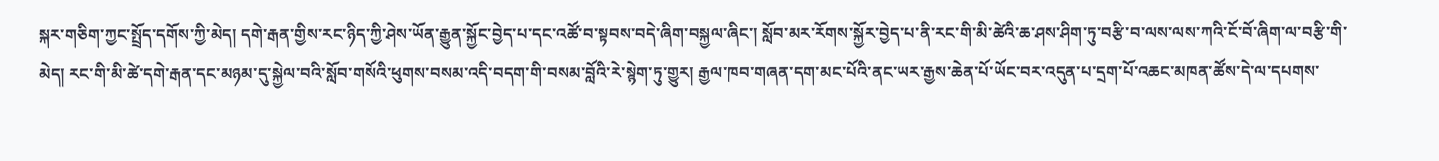སྐར་གཅིག་ཀྱང་སྤྲོད་དགོས་ཀྱི་མེད། དགེ་རྒན་གྱིས་རང་ཉིད་ཀྱི་ཤེས་ཡོན་རྒྱུན་སྐྱོང་བྱེད་པ་དང་འཚོ་བ་སྟབས་བདེ་ཞིག་བསྐྱལ་ཞིང་། སློབ་མར་རོགས་སྐྱོར་བྱེད་པ་ནི་རང་གི་མི་ཚེའི་ཆ་ཤས་ཤིག་ཏུ་བརྩི་བ་ལས་ལས་ཀའི་ངོ་བོ་ཞིག་ལ་བརྩི་གི་མེད། རང་གི་མི་ཚེ་དགེ་རྒན་དང་མཉམ་དུ་སྐྱེལ་བའི་སློབ་གསོའི་ཕུགས་བསམ་འདི་བདག་གི་བསམ་བློའི་རེ་སྙེག་ཏུ་གྱུར། རྒྱལ་ཁབ་གཞན་དག་མང་པོའི་ནང་ཡར་རྒྱས་ཆེན་པོ་ཡོང་བར་འདུན་པ་དྲག་པོ་འཆང་མཁན་ཚོས་དེ་ལ་དཔགས་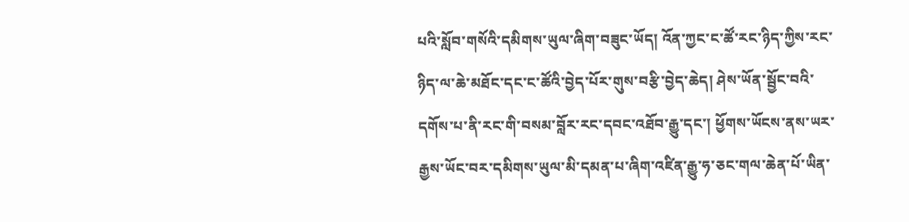པའི་སློབ་གསོའི་དམིགས་ཡུལ་ཞིག་བཟུང་ཡོད། འོན་ཀྱང་ང་ཚོ་རང་ཉིད་ཀྱིས་རང་ཉིད་ལ་ཆེ་མཐོང་དང་ང་ཚོའི་བྱེད་པོར་གུས་བརྩི་བྱེད་ཆེད། ཤེས་ཡོན་སྦྱོང་བའི་དགོས་པ་ནི་རང་གི་བསམ་བློར་རང་དབང་འཐོབ་རྒྱུ་དང་། ཕྱོགས་ཡོངས་ནས་ཡར་རྒྱས་ཡོང་བར་དམིགས་ཡུལ་མི་དམན་པ་ཞིག་འཛིན་རྒྱུ་ཧ་ཅང་གལ་ཆེན་པོ་ཡིན་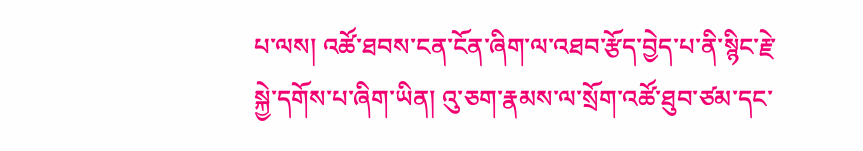པ་ལས། འཚོ་ཐབས་ངན་ངོན་ཞིག་ལ་འཐབ་རྩོད་བྱེད་པ་ནི་སྙིང་རྗེ་སྐྱེ་དགོས་པ་ཞིག་ཡིན། འུ་ཅག་རྣམས་ལ་སྲོག་འཚོ་ཐུབ་ཙམ་དང་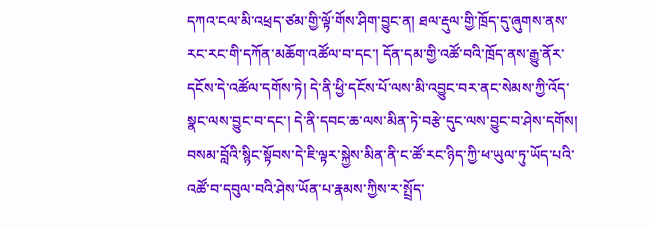དཀའ་ངལ་མི་འཕྲད་ཙམ་གྱི་ལྟོ་གོས་ཤིག་བྱུང་ན། ཐལ་རྡུལ་གྱི་ཁྲོད་དུ་ཞུགས་ནས་རང་རང་གི་དཀོན་མཆོག་འཚོལ་བ་དང་། དོན་དམ་གྱི་འཚོ་བའི་ཁྲོད་ནས་རྒྱུ་ནོར་དངོས་དེ་འཚོལ་དགོས་ཏེ། དེ་ནི་ཕྱི་དངོས་པོ་ལས་མི་འབྱུང་བར་ནང་སེམས་ཀྱི་འོད་སྣང་ལས་བྱུང་བ་དང་། དེ་ནི་དབང་ཆ་ལས་མིན་ཏེ་བརྩེ་དུང་ལས་བྱུང་བ་ཤེས་དགོས། བསམ་བློའི་སྙིང་སྟོབས་དེ་ཇི་ལྟར་སྐྱེས་མིན་ནི་ང་ཚོ་རང་ཉིད་ཀྱི་ཕ་ཡུལ་ཏུ་ཡོད་པའི་འཚོ་བ་དབུལ་བའི་ཤེས་ཡོན་པ་རྣམས་ཀྱིས་ར་སྤྲོད་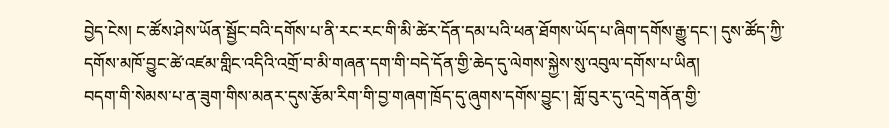བྱེད་ངེས། ང་ཚོས་ཤེས་ཡོན་སྦྱོང་བའི་དགོས་པ་ནི་རང་རང་གི་མི་ཚེར་དོན་དམ་པའི་ཕན་ཐོགས་ཡོད་པ་ཞིག་དགོས་རྒྱུ་དང་། དུས་ཚོད་ཀྱི་དགོས་མཁོ་བྱུང་ཚེ་འཛམ་གླིང་འདིའི་འགྲོ་བ་མི་གཞན་དག་གི་བདེ་དོན་གྱི་ཆེད་དུ་ལེགས་སྐྱེས་སུ་འབུལ་དགོས་པ་ཡིན།
བདག་གི་སེམས་པ་ན་ཟུག་གིས་མནར་དུས་རྩོམ་རིག་གི་བྱ་གཞག་ཁྲོད་དུ་ཞུགས་དགོས་བྱུང་། གློ་བུར་དུ་འདྲེ་གནོན་གྱི་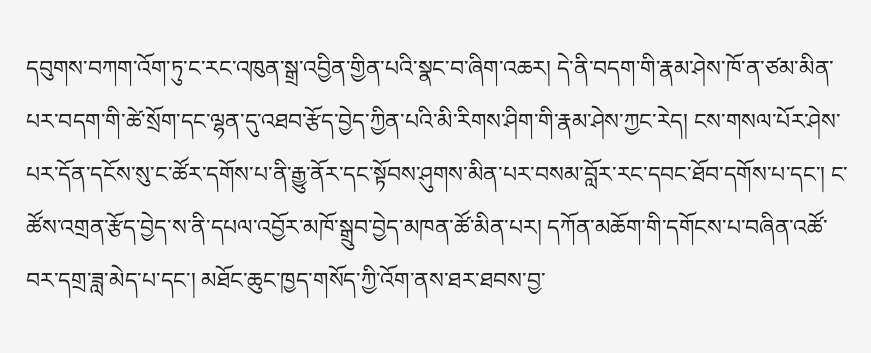དབུགས་བཀག་འོག་ཏུ་ང་རང་འཁུན་སྒྲ་འབྱིན་གྱིན་པའི་སྣང་བ་ཞིག་འཆར། དེ་ནི་བདག་གི་རྣམ་ཤེས་ཁོ་ན་ཙམ་མིན་པར་བདག་གི་ཚེ་སྲོག་དང་ལྷན་དུ་འཐབ་རྩོད་བྱེད་ཀྱིན་པའི་མི་རིགས་ཤིག་གི་རྣམ་ཤེས་ཀྱང་རེད། ངས་གསལ་པོར་ཤེས་པར་དོན་དངོས་སུ་ང་ཚོར་དགོས་པ་ནི་རྒྱུ་ནོར་དང་སྟོབས་ཤུགས་མིན་པར་བསམ་བློར་རང་དབང་ཐོབ་དགོས་པ་དང་། ང་ཚོས་འགྲན་རྩོད་བྱེད་ས་ནི་དཔལ་འབྱོར་མཁོ་སྒྲུབ་བྱེད་མཁན་ཚོ་མིན་པར། དཀོན་མཆོག་གི་དགོངས་པ་བཞིན་འཚོ་བར་དགྲ་ཟླ་མེད་པ་དང་། མཐོང་ཆུང་ཁྱད་གསོད་ཀྱི་འོག་ནས་ཐར་ཐབས་བྱ་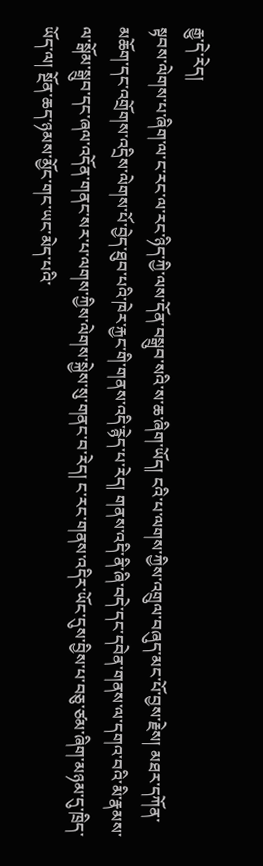རྒྱུ་དེ་རེད།
སྟབས་ལེགས་པ་ཞིག་ལ་ང་རང་ལ་རང་ཉིད་ཀྱི་ལས་དོན་བསྒྲུབ་སའི་ས་ཆ་ཞིག་ཡོད། ངའི་པ་ལགས་ཀྱིས་འགྲུལ་བཞུད་མང་པོ་བྱས་རྗེས། མཐར་དཀོན་མཆོག་དང་འགྲོགས་འདྲིས་ལེགས་པོ་བྱེད་ཐུབ་པའི་ཁེར་རྐྱང་གི་གནས་འདི་རྙེད་པ་རེད། གནས་འདི་ནི་ཞི་བདེ་དང་དབེན་གནས་ལ་དགའ་བའི་མི་རྣམས་ལ་སྒོམ་སྒྲུབ་དང་ཞལ་འདོན་གནང་སར་པ་ལགས་ཀྱིས་ལེགས་སྐྱེས་སུ་གནང་བ་རེད། ང་རང་གནས་འདིར་ཡོང་དུས་བྱིས་པ་བཅུ་ཙམ་ཞིག་མཉམ་དུ་ཁྲིད་ཡོད་ལ། སྔོན་ཆད་ཉམས་མྱོང་གང་ཡང་མེད་པའི་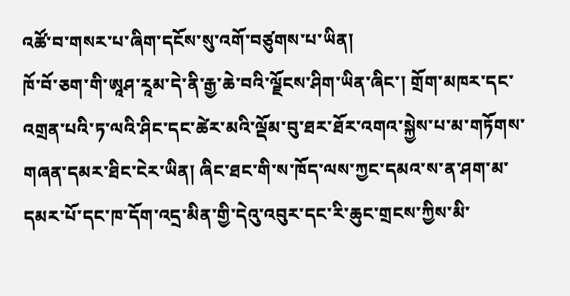འཚོ་བ་གསར་པ་ཞིག་དངོས་སུ་འགོ་བཙུགས་པ་ཡིན།
ཁོ་བོ་ཅག་གི་ཨཱཤ་རཱམ་དེ་ནི་རྒྱ་ཆེ་བའི་ལྗོངས་ཤིག་ཡིན་ཞིང་། གྲོག་མཁར་དང་འགྲན་པའི་ཏ་ལའི་ཤིང་དང་ཚེར་མའི་ལྡོམ་བུ་ཐར་ཐོར་འགའ་སྐྱེས་པ་མ་གཏོགས་གཞན་དམར་ཐིང་ངེར་ཡིན། ཞིང་ཐང་གི་ས་ཁོད་ལས་ཀྱང་དམའ་ས་ན་ཤག་མ་དམར་པོ་དང་ཁ་དོག་འདྲ་མིན་གྱི་དེའུ་འབུར་དང་རི་ཆུང་གྲངས་ཀྱིས་མི་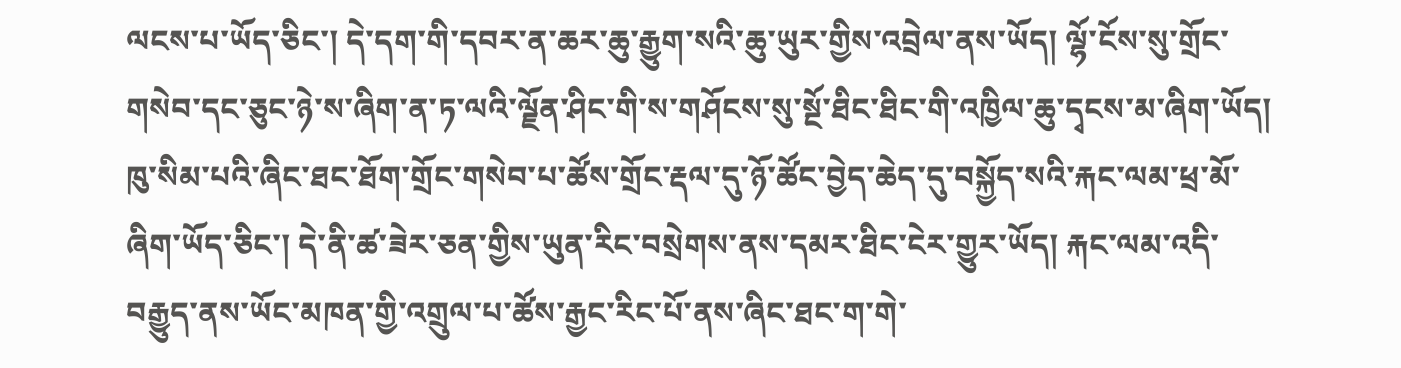ལངས་པ་ཡོད་ཅིང་། དེ་དག་གི་དབར་ན་ཆར་ཆུ་རྒྱུག་སའི་ཆུ་ཡུར་གྱིས་འབྲེལ་ནས་ཡོད། ལྷོ་ངོས་སུ་གྲོང་གསེབ་དང་ཅུང་ཉེ་ས་ཞིག་ན་ཏ་ལའི་ལྗོན་ཤིང་གི་ས་གཤོངས་སུ་སྔོ་ཐིང་ཐིང་གི་འཁྱིལ་ཆུ་དྭངས་མ་ཞིག་ཡོད། ཁུ་སིམ་པའི་ཞིང་ཐང་ཐོག་གྲོང་གསེབ་པ་ཚོས་གྲོང་རྡལ་དུ་ཉོ་ཚོང་བྱེད་ཆེད་དུ་བསྐྱོད་སའི་རྐང་ལམ་ཕྲ་མོ་ཞིག་ཡོད་ཅིང་། དེ་ནི་ཚ་ཟེར་ཅན་གྱིས་ཡུན་རིང་བསྲེགས་ནས་དམར་ཐིང་ངེར་གྱུར་ཡོད། རྐང་ལམ་འདི་བརྒྱུད་ནས་ཡོང་མཁན་གྱི་འགྲུལ་པ་ཚོས་རྒྱང་རིང་པོ་ནས་ཞིང་ཐང་ག་གེ་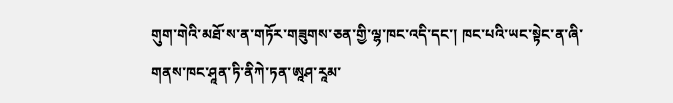གུག་གེའི་མཐོ་ས་ན་གཏོར་གཟུགས་ཅན་གྱི་ལྷ་ཁང་འདི་དང་། ཁང་པའི་ཡང་སྟེང་ན་ཞི་གནས་ཁང་ཤཱན་ཏི་ནིཀེ་ཏན་ཨཱཤ་རཱམ་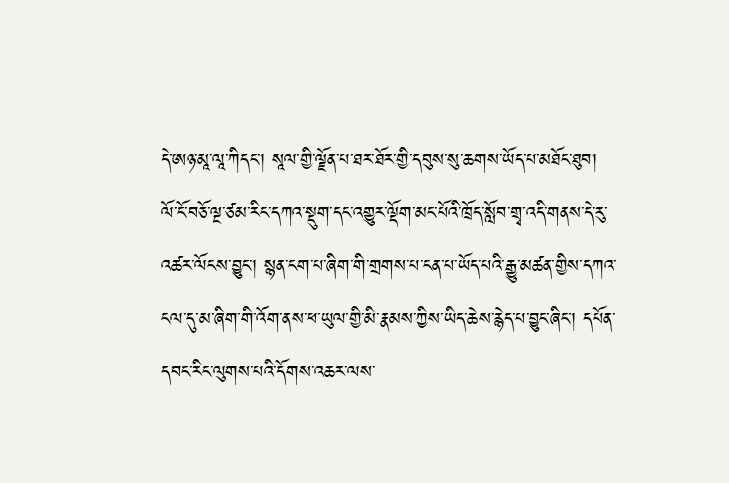དེ་ཨཉ་མཱ་ལཱ་ཀིདང་། སཱལ་གྱི་ལྗོན་པ་ཐར་ཐོར་གྱི་དབུས་སུ་ཆགས་ཡོད་པ་མཐོང་ཐུབ།
ལོ་ངོ་བཅོ་ལྔ་ཙམ་རིང་དཀའ་སྡུག་དང་འགྱུར་ལྡོག་མང་པོའི་ཁྲོད་སློབ་གྲྭ་འདི་གནས་དེ་རུ་འཚར་ལོངས་བྱུང་། སྙན་ངག་པ་ཞིག་གི་གྲགས་པ་ངན་པ་ཡོད་པའི་རྒྱུ་མཚན་གྱིས་དཀའ་ངལ་དུ་མ་ཞིག་གི་འོག་ནས་ཕ་ཡུལ་གྱི་མི་རྣམས་ཀྱིས་ཡིད་ཆེས་རྙེད་པ་བྱུང་ཞིང་། དཔོན་དབང་རིང་ལུགས་པའི་དོགས་འཆར་ལས་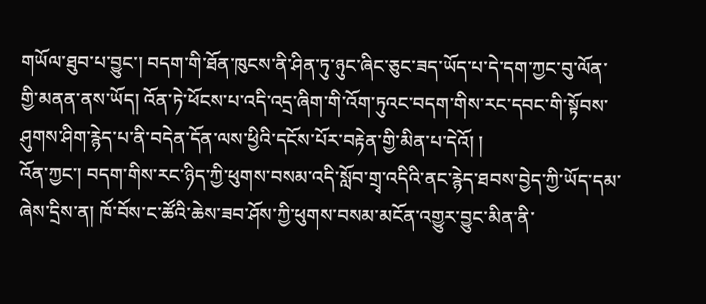གཡོལ་ཐུབ་པ་བྱུང་། བདག་གི་ཐོན་ཁུངས་ནི་ཤིན་ཏུ་ཉུང་ཞིང་ཅུང་ཟད་ཡོད་པ་དེ་དག་ཀྱང་བུ་ལོན་གྱི་མནན་ནས་ཡོད། འོན་ཏེ་ཕོངས་པ་འདི་འདྲ་ཞིག་གི་འོག་ཏུའང་བདག་གིས་རང་དབང་གི་སྟོབས་ཤུགས་ཤིག་རྙེད་པ་ནི་བདེན་དོན་ལས་ཕྱིའི་དངོས་པོར་བརྟེན་གྱི་མིན་པ་དེའོ། །
འོན་ཀྱང་། བདག་གིས་རང་ཉིད་ཀྱི་ཕུགས་བསམ་འདི་སློབ་གྲྭ་འདིའི་ནང་རྙེད་ཐབས་བྱེད་ཀྱི་ཡོད་དམ་ཞེས་དྲིས་ན། ཁོ་བོས་ང་ཚོའི་ཆེས་ཟབ་ཤོས་ཀྱི་ཕུགས་བསམ་མངོན་འགྱུར་བྱུང་མིན་ནི་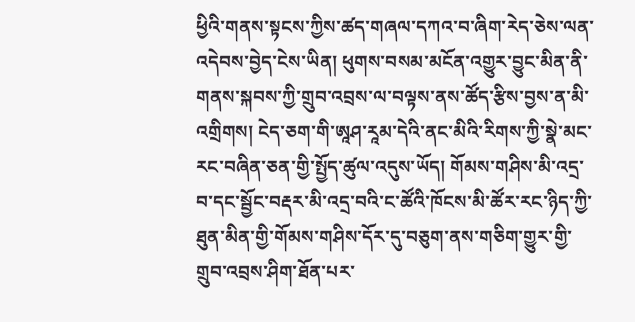ཕྱིའི་གནས་སྟངས་ཀྱིས་ཚད་གཞལ་དཀའ་བ་ཞིག་རེད་ཅེས་ལན་འདེབས་བྱེད་ངེས་ཡིན། ཕུགས་བསམ་མངོན་འགྱུར་བྱུང་མིན་ནི་གནས་སྐབས་ཀྱི་གྲུབ་འབྲས་ལ་བལྟས་ནས་ཚོད་རྩིས་བྱས་ན་མི་འགྲིགས། ངེད་ཅག་གི་ཨཱཤ་རཱམ་དེའི་ནང་མིའི་རིགས་ཀྱི་སྣེ་མང་རང་བཞིན་ཅན་གྱི་སྤྱོད་ཚུལ་འདུས་ཡོད། གོམས་གཤིས་མི་འདྲ་བ་དང་སྦྱོང་བརྡར་མི་འདྲ་བའི་ང་ཚོའི་ཁོངས་མི་ཚོར་རང་ཉིད་ཀྱི་ཐུན་མིན་གྱི་གོམས་གཤིས་དོར་དུ་བཅུག་ནས་གཅིག་གྱུར་གྱི་གྲུབ་འབྲས་ཤིག་ཐོན་པར་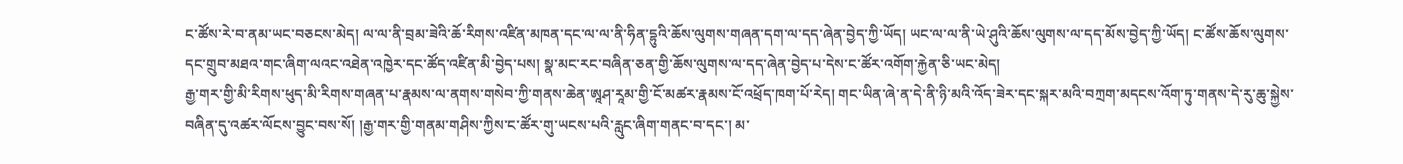ང་ཚོས་རེ་བ་ནམ་ཡང་བཅངས་མེད། ལ་ལ་ནི་བྲམ་ཟེའི་ཆོ་རིགས་འཛིན་མཁན་དང་ལ་ལ་ནི་ཧིན་དྷུའི་ཆོས་ལུགས་གཞན་དག་ལ་དད་ཞེན་བྱེད་ཀྱི་ཡོད། ཡང་ལ་ལ་ནི་ཡེ་ཤུའི་ཆོས་ལུགས་ལ་དད་མོས་བྱེད་ཀྱི་ཡོད། ང་ཚོས་ཆོས་ལུགས་དང་གྲུབ་མཐའ་གང་ཞིག་ལའང་འཐེན་འཁྱེར་དང་ཚོད་འཛིན་མི་བྱེད་པས། སྣ་མང་རང་བཞིན་ཅན་གྱི་ཆོས་ལུགས་ལ་དད་ཞེན་བྱེད་པ་དེས་ང་ཚོར་འགོག་རྐྱེན་ཅི་ཡང་མེད།
རྒྱ་གར་གྱི་མི་རིགས་ཕུད་མི་རིགས་གཞན་པ་རྣམས་ལ་ནགས་གསེབ་ཀྱི་གནས་ཆེན་ཨཱཤ་རཱམ་གྱི་ངོ་མཚར་རྣམས་ངོ་འཕྲོད་ཁག་པོ་རེད། གང་ཡིན་ཞེ་ན་དེ་ནི་ཉི་མའི་འོད་ཟེར་དང་སྐར་མའི་བཀྲག་མདངས་འོག་ཏུ་གནས་དེ་རུ་ཆུ་སྐྱེས་བཞིན་དུ་འཚར་ལོངས་བྱུང་བས་སོ། །རྒྱ་གར་གྱི་གནམ་གཤིས་ཀྱིས་ང་ཚོར་གུ་ཡངས་པའི་རླུང་ཞིག་གནང་བ་དང་། མ་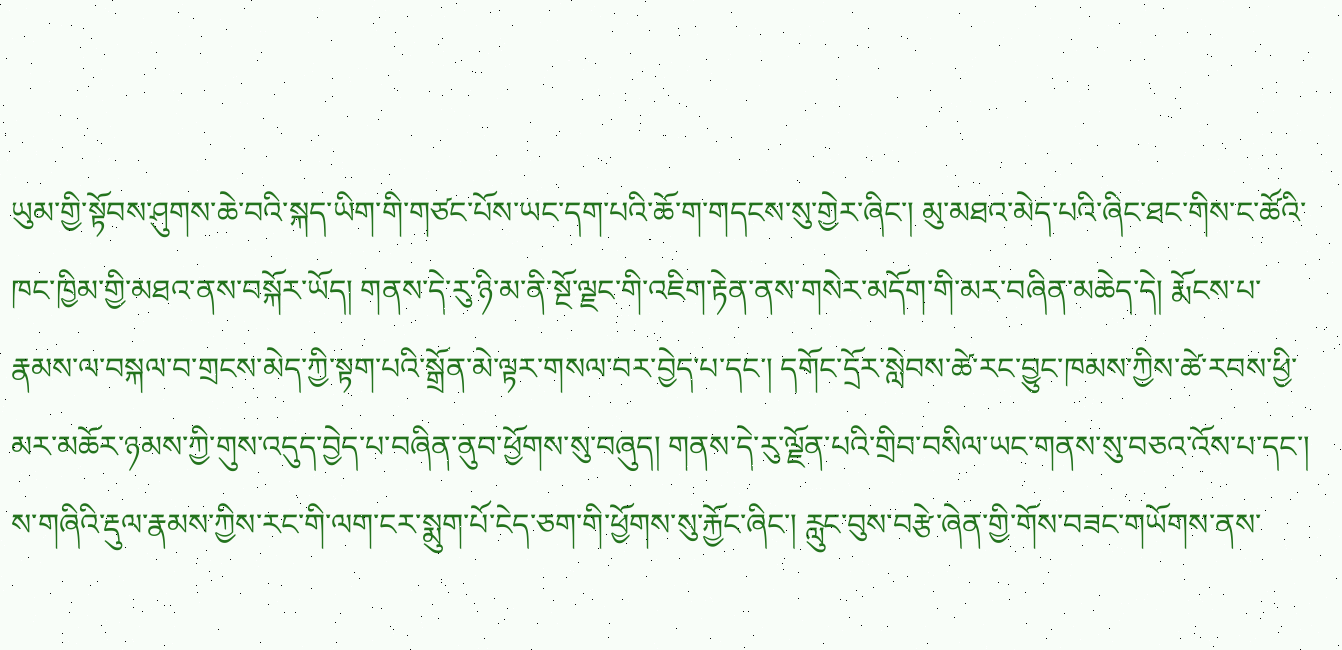ཡུམ་གྱི་སྟོབས་ཤུགས་ཆེ་བའི་སྐད་ཡིག་གི་གཙང་པོས་ཡང་དག་པའི་ཆོ་ག་གདངས་སུ་གྱེར་ཞིང་། མུ་མཐའ་མེད་པའི་ཞིང་ཐང་གིས་ང་ཚོའི་ཁང་ཁྱིམ་གྱི་མཐའ་ནས་བསྐོར་ཡོད། གནས་དེ་རུ་ཉི་མ་ནི་སྔོ་ལྗང་གི་འཇིག་རྟེན་ནས་གསེར་མདོག་གི་མར་བཞིན་མཆེད་དེ། རྨོངས་པ་རྣམས་ལ་བསྐལ་བ་གྲངས་མེད་ཀྱི་སྟག་པའི་སྒྲོན་མེ་ལྟར་གསལ་བར་བྱེད་པ་དང་། དགོང་དྲོར་སླེབས་ཚེ་རང་བྱུང་ཁམས་ཀྱིས་ཚེ་རབས་ཕྱི་མར་མཆོར་ཉམས་ཀྱི་གུས་འདུད་བྱེད་པ་བཞིན་ནུབ་ཕྱོགས་སུ་བཞུད། གནས་དེ་རུ་ལྗོན་པའི་གྲིབ་བསིལ་ཡང་གནས་སུ་བཅའ་འོས་པ་དང་། ས་གཞིའི་རྡུལ་རྣམས་ཀྱིས་རང་གི་ལག་ངར་སྨུག་པོ་ངེད་ཅག་གི་ཕྱོགས་སུ་རྐྱོང་ཞིང་། རླུང་བུས་བརྩེ་ཞེན་གྱི་གོས་བཟང་གཡོགས་ནས་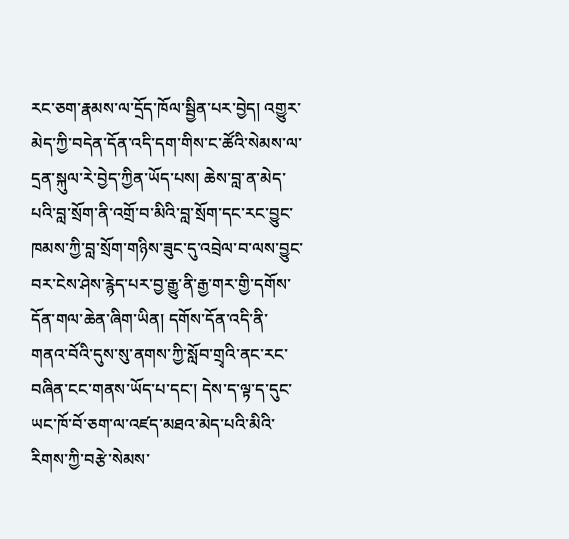རང་ཅག་རྣམས་ལ་དྲོད་ཁོལ་སྦྱིན་པར་བྱེད། འགྱུར་མེད་ཀྱི་བདེན་དོན་འདི་དག་གིས་ང་ཚོའི་སེམས་ལ་དྲན་སྐུལ་རེ་བྱེད་ཀྱིན་ཡོད་པས། ཆེས་བླ་ན་མེད་པའི་བླ་སྲོག་ནི་འགྲོ་བ་མིའི་བླ་སྲོག་དང་རང་བྱུང་ཁམས་ཀྱི་བླ་སྲོག་གཉིས་ཟུང་དུ་འབྲེལ་བ་ལས་བྱུང་བར་ངེས་ཤེས་རྙེད་པར་བྱ་རྒྱུ་ནི་རྒྱ་གར་གྱི་དགོས་དོན་གལ་ཆེན་ཞིག་ཡིན། དགོས་དོན་འདི་ནི་གནའ་བོའི་དུས་སུ་ནགས་ཀྱི་སློབ་གྲྭའི་ནང་རང་བཞིན་ངང་གནས་ཡོད་པ་དང་། དེས་ད་ལྟ་ད་དུང་ཡང་ཁོ་བོ་ཅག་ལ་འཛད་མཐའ་མེད་པའི་མིའི་རིགས་ཀྱི་བརྩེ་སེམས་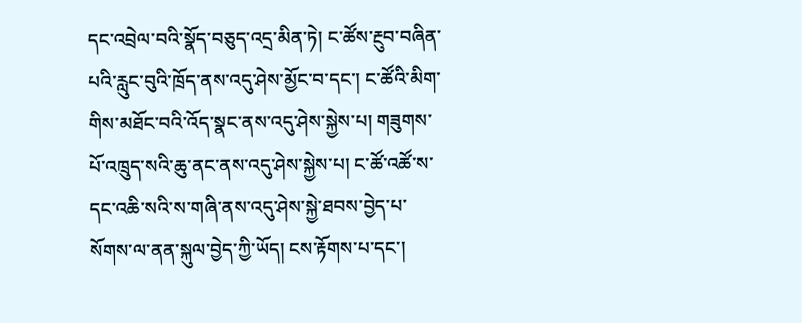དང་འབྲེལ་བའི་སྣོད་བཅུད་འདྲ་མིན་ཏེ། ང་ཚོས་རྔུབ་བཞིན་པའི་རླུང་བུའི་ཁྲོད་ནས་འདུ་ཤེས་མྱོང་བ་དང་། ང་ཚོའི་མིག་གིས་མཐོང་བའི་འོད་སྣང་ནས་འདུ་ཤེས་སྐྱེས་པ། གཟུགས་པོ་འཁྲུད་སའི་ཆུ་ནང་ནས་འདུ་ཤེས་སྐྱེས་པ། ང་ཚོ་འཚོ་ས་དང་འཆི་སའི་ས་གཞི་ནས་འདུ་ཤེས་སྐྱེ་ཐབས་བྱེད་པ་སོགས་ལ་ནན་སྐུལ་བྱེད་ཀྱི་ཡོད། ངས་རྟོགས་པ་དང་།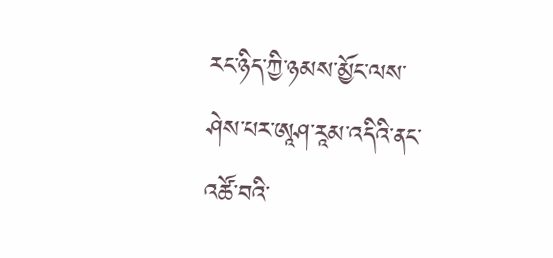རང་ཉིད་ཀྱི་ཉམས་མྱོང་ལས་ཤེས་པར་ཨཱཤ་རཱམ་འདིའི་ནང་འཚོ་བའི་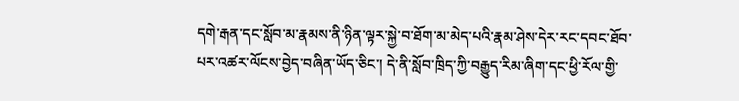དགེ་རྒན་དང་སློབ་མ་རྣམས་ནི་ཉིན་ལྟར་སྐྱེ་བ་ཐོག་མ་མེད་པའི་རྣམ་ཤེས་དེར་རང་དབང་ཐོབ་པར་འཚར་ལོངས་བྱེད་བཞིན་ཡོད་ཅིང་། དེ་ནི་སློབ་ཁྲིད་ཀྱི་བརྒྱུད་རིམ་ཞིག་དང་ཕྱི་རོལ་གྱི་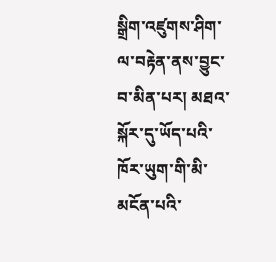སྒྲིག་འཛུགས་ཤིག་ལ་བརྟེན་ནས་བྱུང་བ་མིན་པར། མཐའ་སྐོར་དུ་ཡོད་པའི་ཁོར་ཡུག་གི་མི་མངོན་པའི་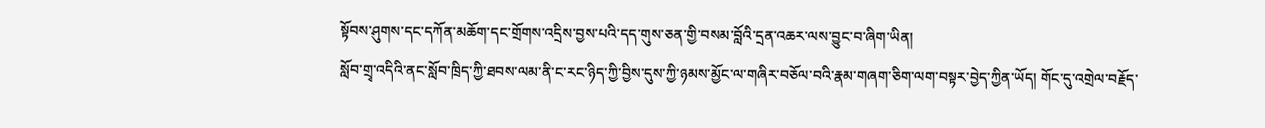སྟོབས་ཤུགས་དང་དཀོན་མཆོག་དང་གྲོགས་འདྲིས་བྱས་པའི་དད་གུས་ཅན་གྱི་བསམ་བློའི་དྲན་འཆར་ལས་བྱུང་བ་ཞིག་ཡིན།
སློབ་གྲྭ་འདིའི་ནང་སློབ་ཁྲིད་ཀྱི་ཐབས་ལམ་ནི་ང་རང་ཉིད་ཀྱི་བྱིས་དུས་ཀྱི་ཉམས་མྱོང་ལ་གཞིར་བཅོལ་བའི་རྣམ་གཞག་ཅིག་ལག་བསྟར་བྱེད་ཀྱིན་ཡོད། གོང་དུ་འགྲེལ་བརྗོད་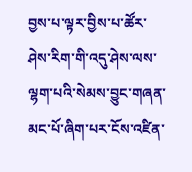བྱས་པ་ལྟར་བྱིས་པ་ཚོར་ཤེས་རིག་གི་འདུ་ཤེས་ལས་ལྷག་པའི་སེམས་བྱུང་གཞན་མང་པོ་ཞིག་པར་ངོས་འཛིན་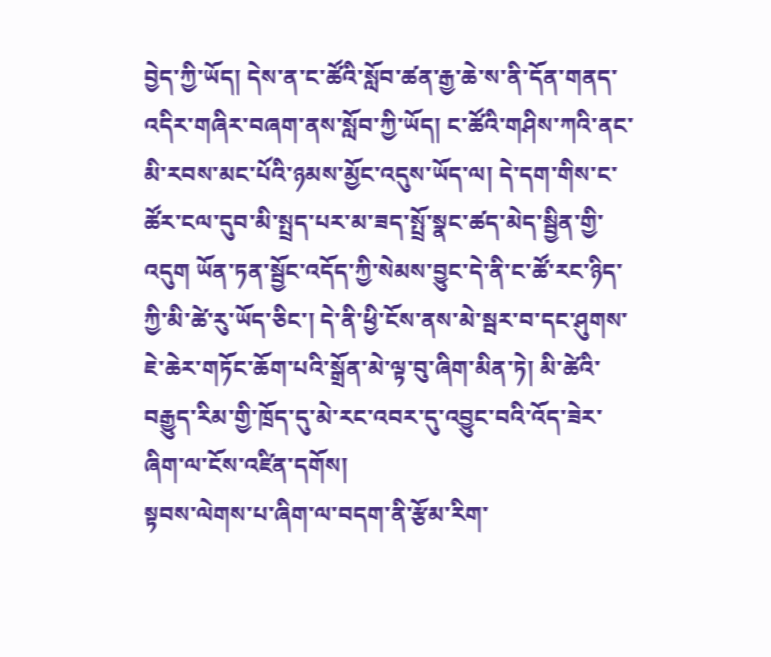བྱེད་ཀྱི་ཡོད། དེས་ན་ང་ཚོའི་སློབ་ཚན་རྒྱ་ཆེ་ས་ནི་དོན་གནད་འདིར་གཞིར་བཞག་ནས་སློབ་ཀྱི་ཡོད། ང་ཚོའི་གཤིས་ཀའི་ནང་མི་རབས་མང་པོའི་ཉམས་མྱོང་འདུས་ཡོད་ལ། དེ་དག་གིས་ང་ཚོར་ངལ་དུབ་མི་སྤྲད་པར་མ་ཟད་སྤྲོ་སྣང་ཚད་མེད་སྦྱིན་གྱི་འདུག ཡོན་ཏན་སྦྱོང་འདོད་ཀྱི་སེམས་བྱུང་དེ་ནི་ང་ཚོ་རང་ཉིད་ཀྱི་མི་ཚེ་རུ་ཡོད་ཅིང་། དེ་ནི་ཕྱི་ངོས་ནས་མེ་སྦར་བ་དང་ཤུགས་ཇེ་ཆེར་གཏོང་ཆོག་པའི་སྒྲོན་མེ་ལྟ་བུ་ཞིག་མིན་ཏེ། མི་ཚེའི་བརྒྱུད་རིམ་གྱི་ཁྲོད་དུ་མེ་རང་འབར་དུ་འབྱུང་བའི་འོད་ཟེར་ཞིག་ལ་ངོས་འཛིན་དགོས།
སྟབས་ལེགས་པ་ཞིག་ལ་བདག་ནི་རྩོམ་རིག་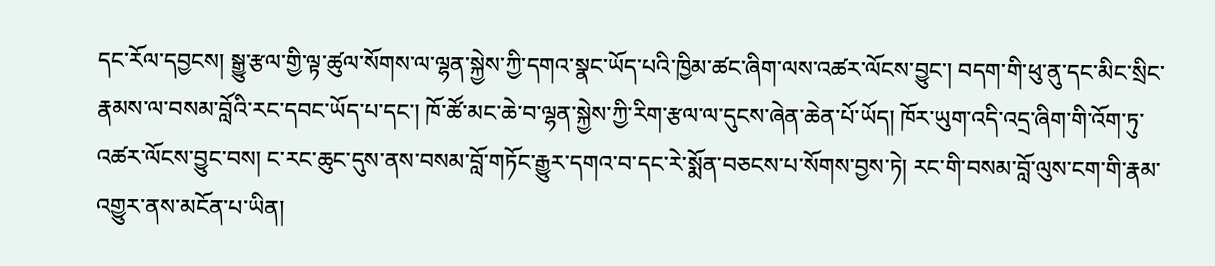དང་རོལ་དབྱངས། སྒྱུ་རྩལ་གྱི་ལྟ་ཚུལ་སོགས་ལ་ལྷན་སྐྱེས་ཀྱི་དགའ་སྣང་ཡོད་པའི་ཁྱིམ་ཚང་ཞིག་ལས་འཚར་ལོངས་བྱུང་། བདག་གི་ཕུ་ནུ་དང་མིང་སྲིང་རྣམས་ལ་བསམ་བློའི་རང་དབང་ཡོད་པ་དང་། ཁོ་ཚོ་མང་ཆེ་བ་ལྷན་སྐྱེས་ཀྱི་རིག་རྩལ་ལ་དུངས་ཞེན་ཆེན་པོ་ཡོད། ཁོར་ཡུག་འདི་འདྲ་ཞིག་གི་འོག་ཏུ་འཚར་ལོངས་བྱུང་བས། ང་རང་ཆུང་དུས་ནས་བསམ་བློ་གཏོང་རྒྱུར་དགའ་བ་དང་རེ་སྨོན་བཅངས་པ་སོགས་བྱས་ཏེ། རང་གི་བསམ་བློ་ལུས་ངག་གི་རྣམ་འགྱུར་ནས་མངོན་པ་ཡིན།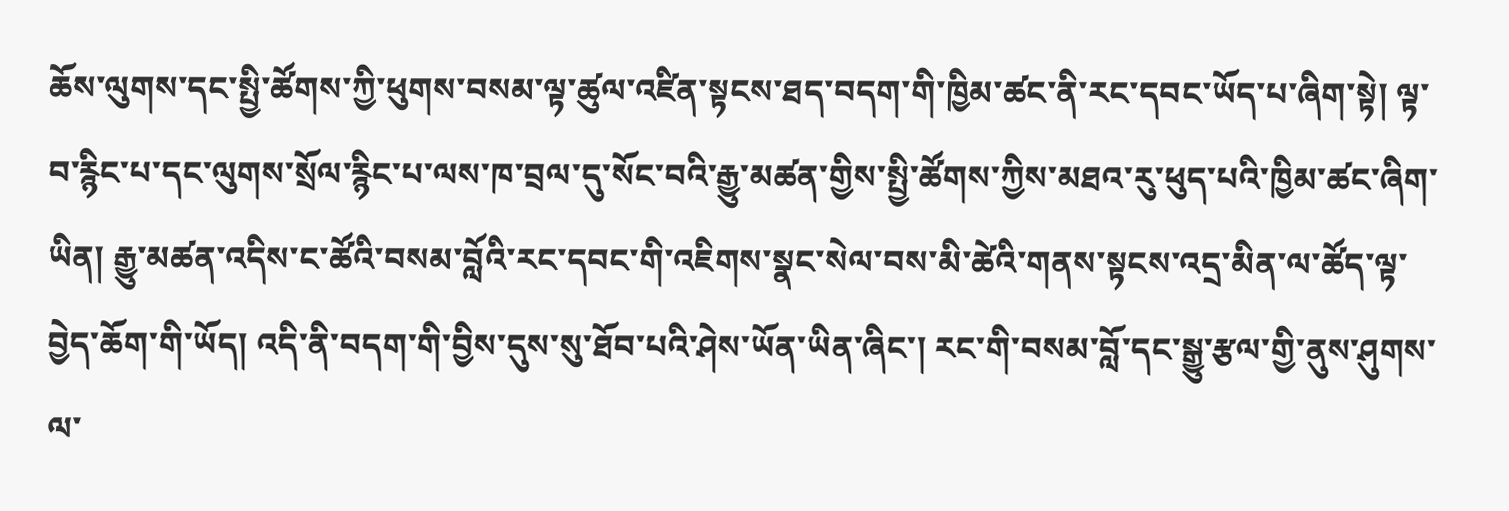ཆོས་ལུགས་དང་སྤྱི་ཚོགས་ཀྱི་ཕུགས་བསམ་ལྟ་ཚུལ་འཛིན་སྟངས་ཐད་བདག་གི་ཁྱིམ་ཚང་ནི་རང་དབང་ཡོད་པ་ཞིག་སྟེ། ལྟ་བ་རྙིང་པ་དང་ལུགས་སྲོལ་རྙིང་པ་ལས་ཁ་བྲལ་དུ་སོང་བའི་རྒྱུ་མཚན་གྱིས་སྤྱི་ཚོགས་ཀྱིས་མཐའ་རུ་ཕུད་པའི་ཁྱིམ་ཚང་ཞིག་ཡིན། རྒྱུ་མཚན་འདིས་ང་ཚོའི་བསམ་བློའི་རང་དབང་གི་འཇིགས་སྣང་སེལ་བས་མི་ཚེའི་གནས་སྟངས་འདྲ་མིན་ལ་ཚོད་ལྟ་བྱེད་ཆོག་གི་ཡོད། འདི་ནི་བདག་གི་བྱིས་དུས་སུ་ཐོབ་པའི་ཤེས་ཡོན་ཡིན་ཞིང་། རང་གི་བསམ་བློ་དང་སྒྱུ་རྩལ་གྱི་ནུས་ཤུགས་ལ་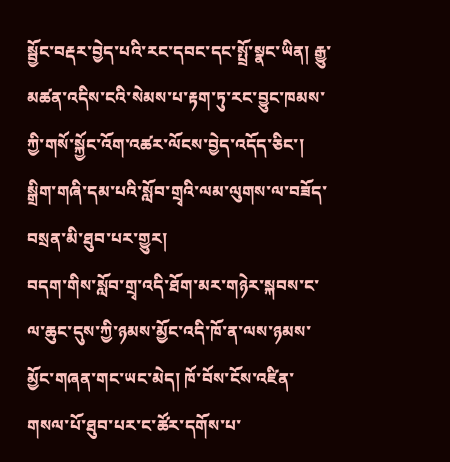སྦྱོང་བརྡར་བྱེད་པའི་རང་དབང་དང་སྤྲོ་སྣང་ཡིན། རྒྱུ་མཚན་འདིས་ངའི་སེམས་པ་རྟག་ཏུ་རང་བྱུང་ཁམས་ཀྱི་གསོ་སྐྱོང་འོག་འཚར་ལོངས་བྱེད་འདོད་ཅིང་། སྒྲིག་གཞི་དམ་པའི་སློབ་གྲྭའི་ལམ་ལུགས་ལ་བཟོད་བསྲན་མི་ཐུབ་པར་གྱུར།
བདག་གིས་སློབ་གྲྭ་འདི་ཐོག་མར་གཉེར་སྐབས་ང་ལ་ཆུང་དུས་ཀྱི་ཉམས་མྱོང་འདི་ཁོ་ན་ལས་ཉམས་མྱོང་གཞན་གང་ཡང་མེད། ཁོ་བོས་ངོས་འཛིན་གསལ་པོ་ཐུབ་པར་ང་ཚོར་དགོས་པ་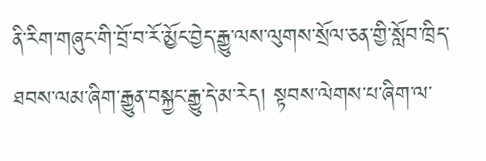ནི་རིག་གཞུང་གི་བྲོ་བ་རོ་མྱོང་བྱེད་རྒྱུ་ལས་ལུགས་སྲོལ་ཅན་གྱི་སློབ་ཁྲིད་ཐབས་ལམ་ཞིག་རྒྱུན་བསྐྱང་རྒྱུ་དེ་མ་རེད། སྟབས་ལེགས་པ་ཞིག་ལ་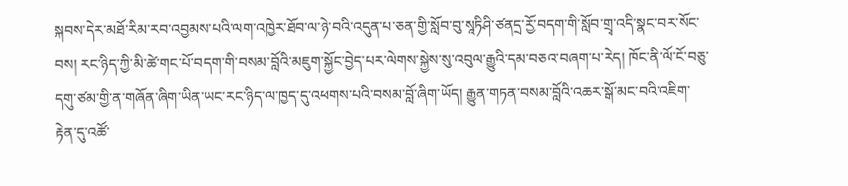སྐབས་དེར་མཐོ་རིམ་རབ་འབྱམས་པའི་ལག་འཁྱེར་ཐོབ་ལ་ཉེ་བའི་འདུན་པ་ཅན་གྱི་སློབ་བུ་སཱཏིཤི་ཙནདྲ་རྱོ་བདག་གི་སློབ་གྲྭ་འདི་སྣང་བར་སོང་བས། རང་ཉིད་ཀྱི་མི་ཚེ་གང་པོ་བདག་གི་བསམ་བློའི་མཇུག་སྐྱོང་བྱེད་པར་ལེགས་སྐྱེས་སུ་འབུལ་རྒྱུའི་དམ་བཅའ་བཞག་པ་རེད། ཁོང་ནི་ལོ་ངོ་བཅུ་དགུ་ཙམ་གྱི་ན་གཞོན་ཞིག་ཡིན་ཡང་རང་ཉིད་ལ་ཁྱད་དུ་འཕགས་པའི་བསམ་བློ་ཞིག་ཡོད། རྒྱུན་གཏན་བསམ་བློའི་འཆར་སྒོ་མང་བའི་འཇིག་རྟེན་དུ་འཚོ་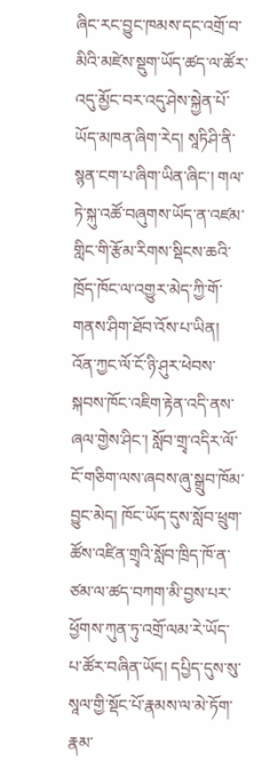ཞིང་རང་བྱུང་ཁམས་དང་འགྲོ་བ་མིའི་མཛེས་སྡུག་ཡོད་ཚད་ལ་ཚོར་འདུ་མྱོང་བར་འདུ་ཤེས་སྐྱེན་པོ་ཡོད་མཁན་ཞིག་རེད། སཱཏིཤི་ནི་སྙན་ངག་པ་ཞིག་ཡིན་ཞིང་། གལ་ཏེ་སྐུ་འཚོ་བཞུགས་ཡོད་ན་འཛམ་གླིང་གི་རྩོམ་རིགས་སྡིངས་ཆའི་ཁྲོད་ཁོང་ལ་འགྱུར་མེད་ཀྱི་གོ་གནས་ཤིག་ཐོབ་འོས་པ་ཡིན། འོན་ཀྱང་ལོ་ངོ་ཉི་ཤུར་ཕེབས་སྐབས་ཁོང་འཇིག་རྟེན་འདི་ནས་ཞལ་གྱེས་ཤིང་། སློབ་གྲྭ་འདིར་ལོ་ངོ་གཅིག་ལས་ཞབས་ཞུ་སྒྲུབ་ཁོམ་བྱུང་མེད། ཁོང་ཡོད་དུས་སློབ་ཕྲུག་ཚོས་འཛིན་གྲྭའི་སློབ་ཁྲིད་ཁོ་ན་ཙམ་ལ་ཚད་བཀག་མི་བྱས་པར་ཕྱོགས་ཀུན་ཏུ་འགྲོ་ལམ་རེ་ཡོད་པ་ཚོར་བཞིན་ཡོད། དཔྱིད་དུས་སུ་སཱལ་གྱི་སྡོང་པོ་རྣམས་ལ་མེ་ཏོག་རྣམ་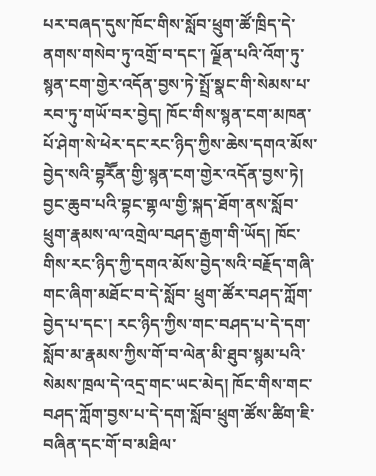པར་བཞད་དུས་ཁོང་གིས་སློབ་ཕྲུག་ཚོ་ཁྲིད་དེ་ནགས་གསེབ་ཏུ་འགྲོ་བ་དང་། ལྗོན་པའི་འོག་ཏུ་སྙན་ངག་གྱེར་འདོན་བྱས་ཏེ་སྤྲོ་སྣང་གི་སེམས་པ་རབ་ཏུ་གཡོ་བར་བྱེད། ཁོང་གིས་སྙན་ངག་མཁན་པོ་ཤེག་སེ་ཕེར་དང་རང་ཉིད་ཀྱིས་ཆེས་དགའ་མོས་བྱེད་སའི་བྷརཽན་གྱི་སྙན་ངག་གྱེར་འདོན་བྱས་ཏེ། བྱང་ཆུབ་པའི་བྷང་གྷལ་གྱི་སྐད་ཐོག་ནས་སློབ་ཕྲུག་རྣམས་ལ་འགྲེལ་བཤད་རྒྱག་གི་ཡོད། ཁོང་གིས་རང་ཉིད་ཀྱི་དགའ་མོས་བྱེད་སའི་བརྗོད་གཞི་གང་ཞིག་མཐོང་བ་དེ་སློབ་ ཕྲུག་ཚོར་བཤད་ཀློག་བྱེད་པ་དང་། རང་ཉིད་ཀྱིས་གང་བཤད་པ་དེ་དག་སློབ་མ་རྣམས་ཀྱིས་གོ་བ་ལེན་མི་ཐུབ་སྙམ་པའི་སེམས་ཁྲལ་དེ་འདྲ་གང་ཡང་མེད། ཁོང་གིས་གང་བཤད་ཀློག་བྱས་པ་དེ་དག་སློབ་ཕྲུག་ཚོས་ཚིག་ཇི་བཞིན་དང་གོ་བ་མཐིལ་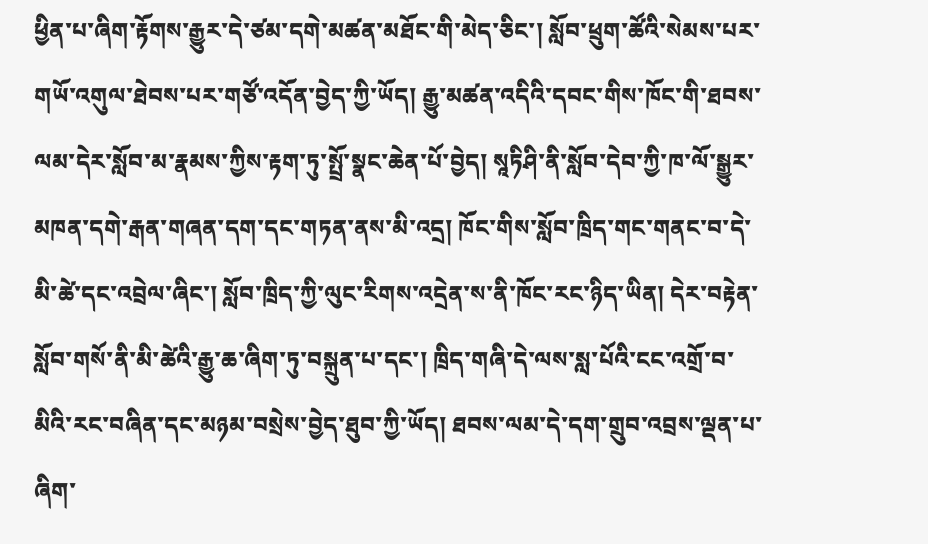ཕྱིན་པ་ཞིག་རྟོགས་རྒྱུར་དེ་ཙམ་དགེ་མཚན་མཐོང་གི་མེད་ཅིང་། སློབ་ཕྲུག་ཚོའི་སེམས་པར་གཡོ་འགུལ་ཐེབས་པར་གཙོ་འདོན་བྱེད་ཀྱི་ཡོད། རྒྱུ་མཚན་འདིའི་དབང་གིས་ཁོང་གི་ཐབས་ལམ་དེར་སློབ་མ་རྣམས་ཀྱིས་རྟག་ཏུ་སྤྲོ་སྣང་ཆེན་པོ་བྱེད། སཱཏིཤི་ནི་སློབ་དེབ་ཀྱི་ཁ་ལོ་སྒྱུར་མཁན་དགེ་རྒན་གཞན་དག་དང་གཏན་ནས་མི་འདྲ། ཁོང་གིས་སློབ་ཁྲིད་གང་གནང་བ་དེ་མི་ཚེ་དང་འབྲེལ་ཞིང་། སློབ་ཁྲིད་ཀྱི་ལུང་རིགས་འདྲེན་ས་ནི་ཁོང་རང་ཉིད་ཡིན། དེར་བརྟེན་སློབ་གསོ་ནི་མི་ཚེའི་རྒྱུ་ཆ་ཞིག་ཏུ་བསྐྲུན་པ་དང་། ཁྲིད་གཞི་དེ་ལས་སླ་པོའི་ངང་འགྲོ་བ་མིའི་རང་བཞིན་དང་མཉམ་བསྲེས་བྱེད་ཐུབ་ཀྱི་ཡོད། ཐབས་ལམ་དེ་དག་གྲུབ་འབྲས་ལྡན་པ་ཞིག་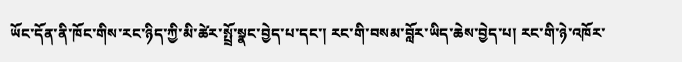ཡོང་དོན་ནི་ཁོང་གིས་རང་ཉིད་ཀྱི་མི་ཚེར་སྤྲོ་སྣང་བྱེད་པ་དང་། རང་གི་བསམ་བློར་ཡིད་ཆེས་བྱེད་པ། རང་གི་ཉེ་འཁོར་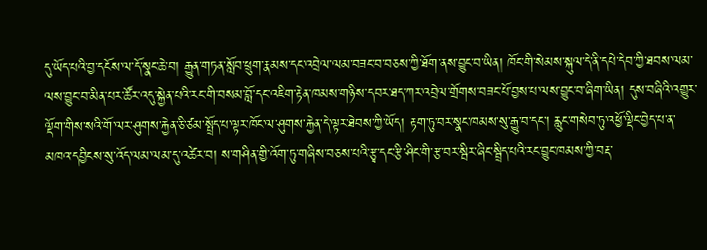དུ་ཡོད་པའི་བྱ་དངོས་ལ་དོ་སྣང་ཆེ་བ། རྒྱུན་གཏན་སློབ་ཕྲུག་རྣམས་དང་འབྲེལ་ལམ་བཟང་བ་བཅས་ཀྱི་ཐོག་ནས་བྱུང་བ་ཡིན། ཁོང་གི་སེམས་སྐུལ་དེ་ནི་དཔེ་དེབ་ཀྱི་ཐབས་ལམ་ལས་བྱུང་བ་མིན་པར་ཚོར་འདུ་སྐྱེན་པའི་རང་གི་བསམ་བློ་དང་འཇིག་རྟེན་ཁམས་གཉིས་དབར་ཐད་ཀར་འབྲེལ་གྲོགས་བཟང་པོ་བྱས་པ་ལས་བྱུང་བ་ཞིག་ཡིན། དུས་བཞིའི་འགྱུར་ལྡོག་གིས་སའི་གོ་ལར་ཤུགས་རྐྱེན་ཅི་ཙམ་སྤྲོད་པ་ལྟར་ཁོང་ལ་ཤུགས་རྐྱེན་དེ་ལྟར་ཐེབས་ཀྱི་ཡོད། རྟག་ཏུ་བར་སྣང་ཁམས་སུ་རྒྱུ་བ་དང་། རླུང་གསེབ་ཏུ་འཕྱོ་ལྡིང་བྱེད་པ་ན་མཁའ་དབྱིངས་སུ་འོད་ལམ་ལམ་དུ་འཚེར་བ། ས་གཤིན་གྱི་འོག་ཏུ་གཞིས་བཅས་པའི་རྩྭ་དང་རྩི་ཤིང་གི་རྩ་བར་སྦིར་ཞིང་སྦྲིད་པའི་རང་བྱུང་ཁམས་ཀྱི་བརྡ་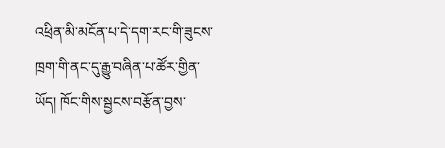འཕྲིན་མི་མངོན་པ་དེ་དག་རང་གི་ཟུངས་ཁྲག་གི་ནང་དུ་རྒྱུ་བཞིན་པ་ཚོར་གྱིན་ཡོད། ཁོང་གིས་སྦྱངས་བརྩོན་བྱས་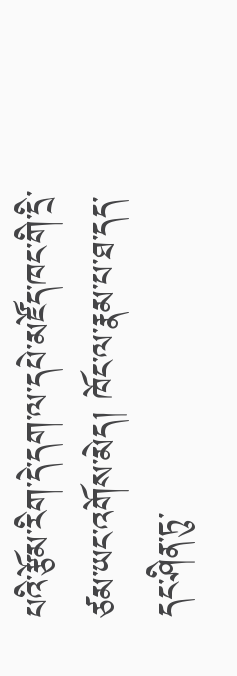པའི་རྩོམ་རིག་དེ་དག་ལ་དཔེ་མཛོད་ཁང་གི་དྲི་ཙམ་ཡང་འགོས་མེད། ཁོང་ལ་རྣམ་པ་ཐ་དད་དང་ཤིན་ཏུ་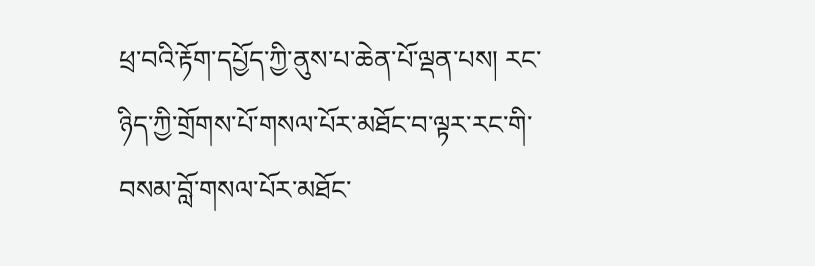ཕྲ་བའི་རྟོག་དཔྱོད་ཀྱི་ནུས་པ་ཆེན་པོ་ལྡན་པས། རང་ཉིད་ཀྱི་གྲོགས་པོ་གསལ་པོར་མཐོང་བ་ལྟར་རང་གི་བསམ་བློ་གསལ་པོར་མཐོང་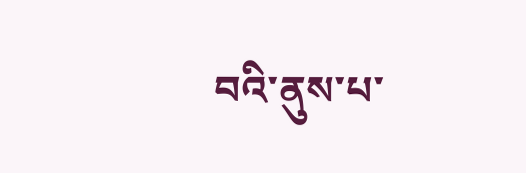བའི་ནུས་པ་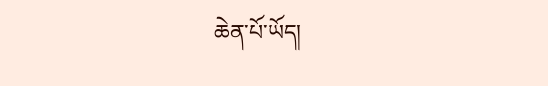ཆེན་པོ་ཡོད།